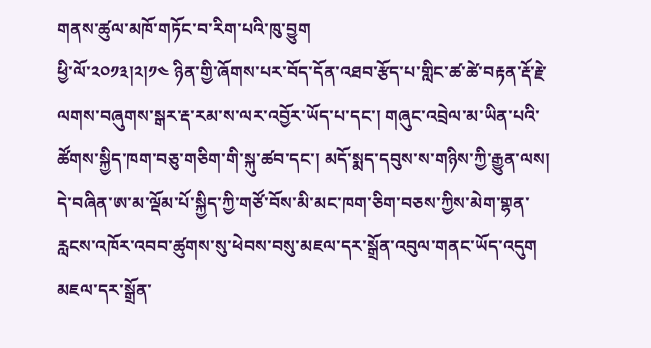གནས་ཚུལ་མཁོ་གཏོང་བ་རིག་པའི་ཁུ་བྱུག
ཕྱི་ལོ་༢༠༡༣།༢།༡༤ ཉིན་གྱི་ཞོགས་པར་བོད་དོན་འཐབ་རྩོད་པ་གླིང་ཚ་ཚེ་བརྟན་རྡོ་རྗེ་ལགས་བཞུགས་སྒར་རྡ་རམ་ས་ལར་འབྱོར་ཡོད་པ་དང་། གཞུང་འབྲེལ་མ་ཡིན་པའི་ཚོགས་སྐྱིད་ཁག་བཅུ་གཅིག་གི་སྐུ་ཚབ་དང་། མདོ་སྨད་དབུས་ས་གཉིས་ཀྱི་རྒྱུན་ལས། དེ་བཞིན་ཨ་མ་ལྡོམ་པོ་སྐྱིད་ཀྱི་གཙོ་བོས་མི་མང་ཁག་ཅིག་བཅས་ཀྱིས་མེག་གྷན་རླངས་འཁོར་འབབ་ཚུགས་སུ་ཕེབས་བསུ་མཇལ་དར་སྒྲོན་འབུལ་གནང་ཡོད་འདུག
མཇལ་དར་སྒྲོན་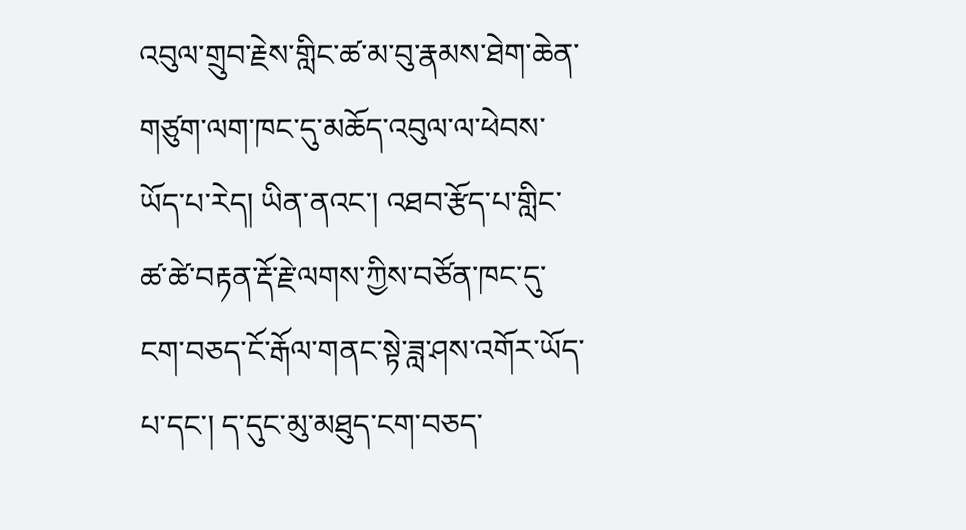འབུལ་གྲུབ་རྗེས་གླིང་ཚ་མ་བུ་རྣམས་ཐེག་ཆེན་གཙུག་ལག་ཁང་དུ་མཆོད་འབུལ་ལ་ཕེབས་ཡོད་པ་རེད། ཡིན་ནའང་། འཐབ་རྩོད་པ་གླིང་ཚ་ཚེ་བརྟན་རྡོ་རྗེ་ལགས་ཀྱིས་བཙོན་ཁང་དུ་ངག་བཅད་ངོ་རྒོལ་གནང་སྟེ་ཟླ་ཤས་འགོར་ཡོད་པ་དང་། ད་དུང་མུ་མཐུད་ངག་བཅད་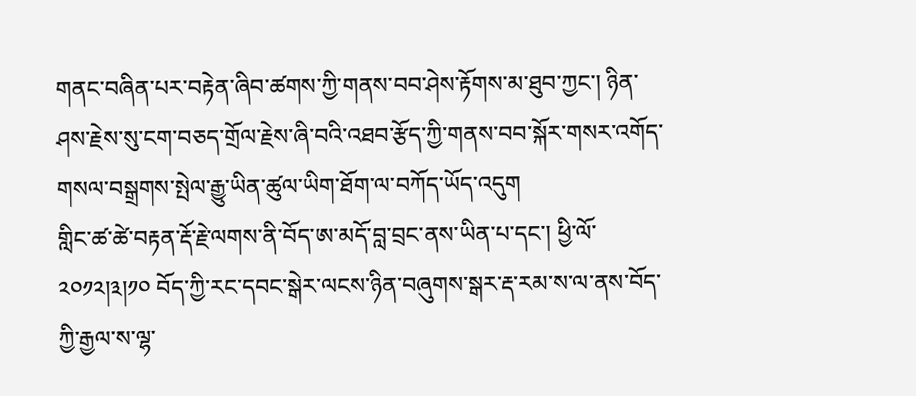གནང་བཞིན་པར་བརྟེན་ཞིབ་ཚགས་ཀྱི་གནས་བབ་ཤེས་རྟོགས་མ་ཐུབ་ཀྱང་། ཉིན་ཤས་རྗེས་སུ་ངག་བཅད་གྲོལ་རྗེས་ཞི་བའི་འཐབ་རྩོད་ཀྱི་གནས་བབ་སྐོར་གསར་འགོད་གསལ་བསྒྲགས་སྤེལ་རྒྱུ་ཡིན་ཚུལ་ཡིག་ཐོག་ལ་བཀོད་ཡོད་འདུག
གླིང་ཚ་ཚེ་བརྟན་རྡོ་རྗེ་ལགས་ནི་བོད་ཨ་མདོ་བླ་བྲང་ནས་ཡིན་པ་དང་། ཕྱི་ལོ་༢༠༡༢།༣།༡༠ བོད་ཀྱི་རང་དབང་སྒེར་ལངས་ཉིན་བཞུགས་སྒར་རྡ་རམ་ས་ལ་ནས་བོད་ཀྱི་རྒྱལ་ས་ལྷ་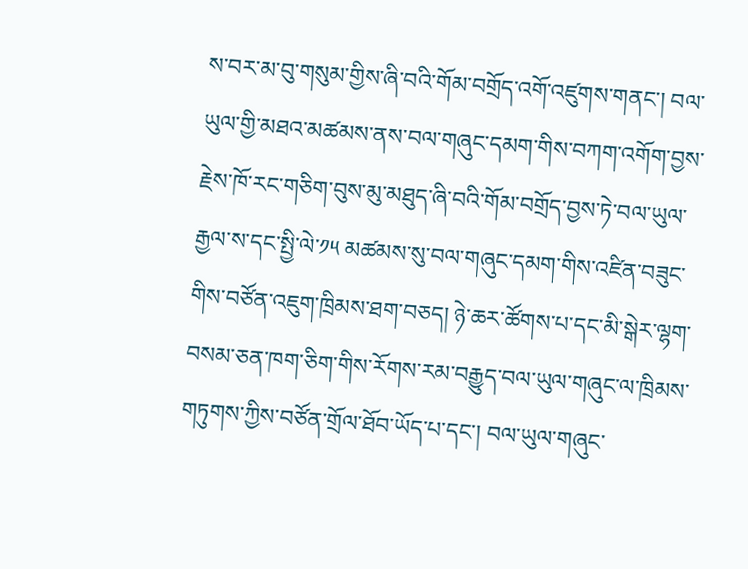ས་བར་མ་བུ་གསུམ་གྱིས་ཞི་བའི་གོམ་བགྲོད་འགོ་འཛུགས་གནང་། བལ་ཡུལ་གྱི་མཐའ་མཚམས་ནས་བལ་གཞུང་དམག་གིས་བཀག་འགོག་བྱས་རྗེས་ཁོ་རང་གཅིག་བུས་མུ་མཐུད་ཞི་བའི་གོམ་བགྲོད་བྱས་ཏེ་བལ་ཡུལ་རྒྱལ་ས་དང་སྤྱི་ལེ་༡༥ མཚམས་སུ་བལ་གཞུང་དམག་གིས་འཛིན་བཟུང་གིས་བཙོན་འཇུག་ཁྲིམས་ཐག་བཅད། ཉེ་ཆར་ཚོགས་པ་དང་མི་སྒེར་ལྷག་བསམ་ཅན་ཁག་ཅིག་གིས་རོགས་རམ་བརྒྱུད་བལ་ཡུལ་གཞུང་ལ་ཁྲིམས་གཏུགས་ཀྱིས་བཙོན་གྲོལ་ཐོབ་ཡོད་པ་དང་། བལ་ཡུལ་གཞུང་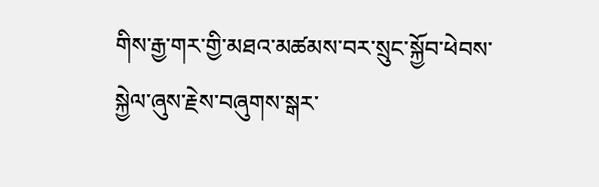གིས་རྒྱ་གར་གྱི་མཐའ་མཚམས་བར་སྲུང་སྐྱོབ་ཕེབས་སྐྱེལ་ཞུས་རྗེས་བཞུགས་སྒར་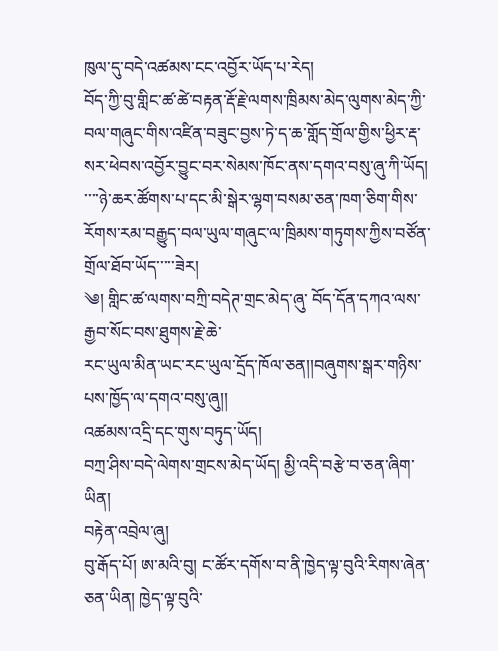ཁུལ་དུ་བདེ་འཚམས་ངང་འབྱོར་ཡོད་པ་རེད།
བོད་ཀྱི་བུ་གླིང་ཚ་ཚེ་བརྟན་རྡོ་རྗེ་ལགས་ཁྲིམས་མེད་ལུགས་མེད་ཀྱི་བལ་གཞུང་གིས་འཛིན་བཟུང་བྱས་ཏེ་ད་ཆ་གློད་གྲོལ་གྱིས་ཕྱིར་རྡ་སར་ཕེབས་འབྱོར་བྱུང་བར་སེམས་ཁོང་ནས་དགའ་བསུ་ཞུ་ཀི་ཡོད།
་་་་ཉེ་ཆར་ཚོགས་པ་དང་མི་སྒེར་ལྷག་བསམ་ཅན་ཁག་ཅིག་གིས་རོགས་རམ་བརྒྱུད་བལ་ཡུལ་གཞུང་ལ་ཁྲིམས་གཏུགས་ཀྱིས་བཙོན་གྲོལ་ཐོབ་ཡོད་་་་་ཟེར།
༄། གླིང་ཚ་ལགས་བཀྲི་བདེཊ་གྲང་མེད་ཞུ་ བོད་དོན་དཀའ་ལས་རྒྱབ་སོང་བས་ཐུགས་རྗེ་ཆེ་
རང་ཡུལ་མིན་ཡང་རང་ཡུལ་དྲོད་ཁོལ་ཅན།།བཞུགས་སྒར་གཉིས་པས་ཁྱོད་ལ་དགའ་བསུ་ཞུ།།
འཚམས་འདྲི་དང་གུས་བཏུད་ཡོད།
བཀྲ་ཤིས་བདེ་ལེགས་གྲངས་མེད་ཡོད། མྱི་འདི་བརྩེ་བ་ཅན་ཞིག་ཡིན།
བརྟེན་འབྲེལ་ཞུ།
བུ་རྒོད་པོ། ཨ་མའི་བུ། ང་ཚོར་དགོས་བ་ནི་ཁྱེད་ལྟ་བུའི་རིགས་ཞེན་ཅན་ཡིན། ཁྱེད་ལྟ་བུའི་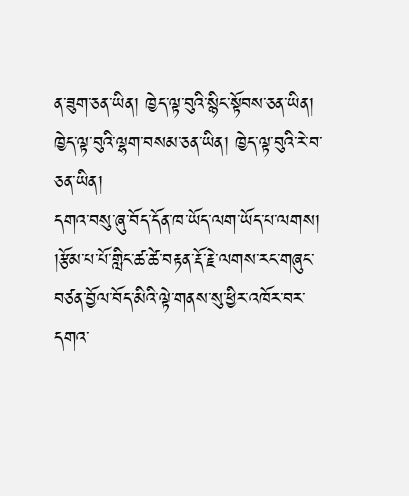ན་ཟུག་ཅན་ཡིན། ཁྱེད་ལྟ་བུའི་སྙིང་སྟོབས་ཅན་ཡིན། ཁྱེད་ལྟ་བུའི་ལྷག་བསམ་ཅན་ཡིན། ཁྱེད་ལྟ་བུའི་རེ་བ་ཅན་ཡིན།
དགའ་བསུ་ཞུ་བོད་དོན་ཁ་ཡོད་ལག་ཡོད་པ་ལགས།
།རྩོམ་པ་པོ་གླིང་ཚ་ཚེ་བརྟན་རྡོ་རྗེ་ལགས་རང་གཞུང་བཙན་བྱོལ་བོད་མིའི་ལྟེ་གནས་སུ་ཕྱིར་འཁོར་བར་དགའ་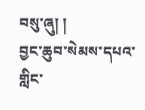བསུ་ཞུ། །
བྱང་ཆུབ་སེམས་དཔའ་གླིང་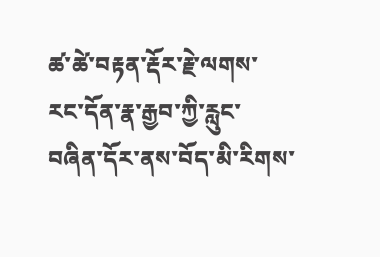ཚ་ཚེ་བརྟན་རྡོར་རྗེ་ལགས་རང་དོན་རྣ་རྒྱབ་ཀྱི་རླུང་བཞིན་དོར་ནས་བོད་མི་རིགས་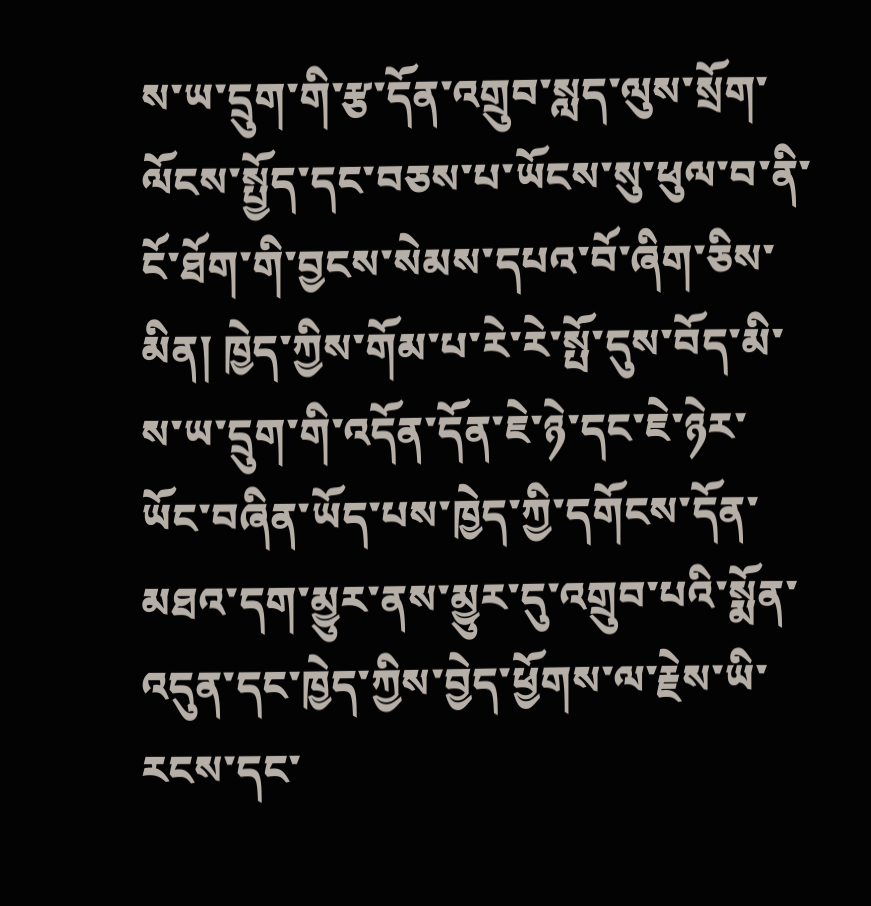ས་ཡ་དྲུག་གི་རྩ་དོན་འགྲུབ་སླད་ལུས་སྲོག་ལོངས་སྤྱོད་དང་བཅས་པ་ཡོངས་སུ་ཕུལ་བ་ནི་ངོ་ཐོག་གི་བྱངས་སེམས་དཔའ་བོ་ཞིག་ཅིས་མིན། ཁྱེད་ཀྱིས་གོམ་པ་རེ་རེ་སྤོ་དུས་བོད་མི་ས་ཡ་དྲུག་གི་འདོན་དོན་ཇེ་ཉེ་དང་ཇེ་ཉེར་ཡོང་བཞིན་ཡོད་པས་ཁྱེད་ཀྱི་དགོངས་དོན་མཐའ་དག་མྱུར་ནས་མྱུར་དུ་འགྲུབ་པའི་སྨོན་འདུན་དང་ཁྱེད་ཀྱིས་བྱེད་ཕྱོགས་ལ་རྗེས་ཡི་རངས་དང་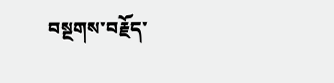བསྔགས་བརྗོད་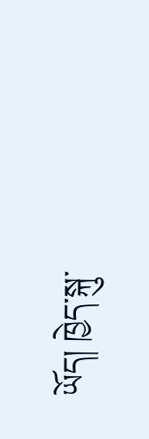ཡོད། ཁྱེད་སྐུ་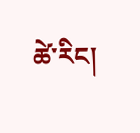ཚེ་རིང།